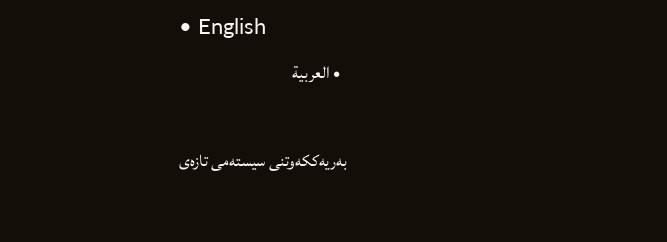• English
  • العربية

بەریەککەوتنى سیسته‌مى تازه‌ى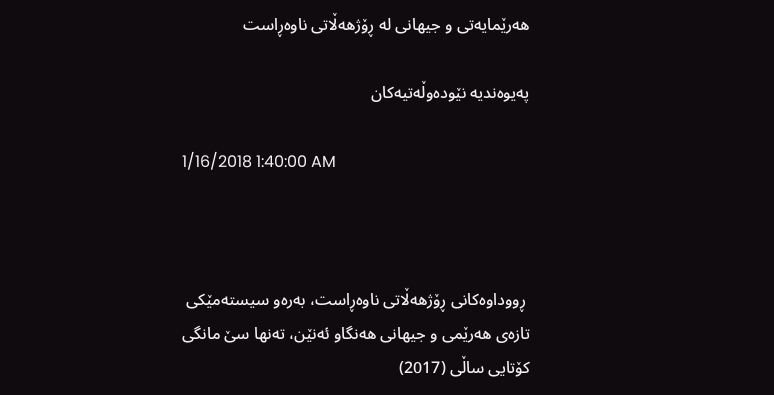هه‌رێمایه‌تى و جیهانى له‌ ڕۆژهه‌ڵاتى ناوه‌ڕاست

په‌یوه‌ندیه‌ نێوده‌وڵه‌تیه‌كان

1/16/2018 1:40:00 AM



 ڕووداوه‌كانى ڕۆژهه‌ڵاتى ناوه‌ڕاست، به‌ره‌و سیسته‌مێكى تازه‌ى هه‌رێمى و جیهانى هه‌نگاو ئه‌نێن، ته‌نها سێ مانگى كۆتایی ساڵى (2017)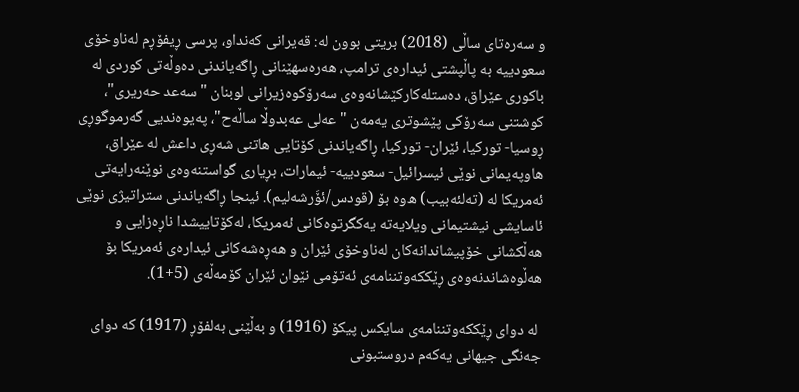و سه‌ره‌تاى ساڵى (2018) بریتى بوون له‌: قه‌یرانى كه‌نداو، پرسى ڕیفۆڕم له‌ناوخۆى سعودییه‌ به‌ پاڵپشتى ئیداره‌ى ترامپ، هه‌ره‌سهێنانى ڕاگه‌یاندنى ده‌وڵه‌تى كوردى له‌ باكورى عێراق، ده‌ستله‌كاركێشانه‌وه‌ى سه‌رۆكوه‌زیرانى لوبنان "سه‌عد حه‌ریرى"، كوشتنى سه‌رۆكى پێشوترى یه‌مه‌ن " عه‌لى عه‌بدوڵا ساڵه‌ح"، په‌یوه‌ندیی گه‌رموگوڕى ڕوسیا- توركیا، ئێران- توركیا، ڕاگه‌یاندنى كۆتایی هاتنى شه‌ڕى داعش له‌ عێراق، هاوپه‌یمانى نوێى ئیسرائیل- سعودییه‌- ئیمارات، بڕیارى گواستنه‌وه‌ى نوێنه‌رایه‌تى ئه‌مریكا له‌ (ته‌لئه‌بیب) ه‌وه‌ بۆ (قودس/ئۆَرشه‌لیم). ئینجا ڕاگه‌یاندنى ستراتیژى نوێى ئاسایشى نیشتیمانى ویلایه‌ته‌ یه‌كگرتوه‌كانى ئه‌مریكا، له‌كۆتاییشدا ناڕه‌زایی و هه‌ڵكشانى خۆپیشاندانه‌كان له‌ناوخۆى ئێران و هه‌ڕه‌شه‌كانى ئیداره‌ى ئه‌مریكا بۆ هه‌ڵوه‌شاندنه‌وه‌ى ڕێككه‌وتننامه‌ى ئه‌تۆمى نێوان ئێران كۆمه‌ڵه‌ى (5+1).

 له‌ دواى ڕێككه‌وتننامه‌ى سایكس پیكۆ (1916) و به‌ڵێنى به‌لفۆڕ (1917) كه‌ دواى جه‌نگى جیهانى یه‌كه‌م دروستبونى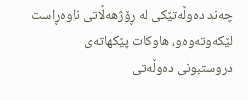چه‌ند ده‌وڵه‌تێكى له‌ ڕۆژهه‌ڵاتى ناوه‌ڕاست لێكه‌وته‌وه‌و، هاوكات پێكهاته‌ى دروستبونى ده‌وڵه‌تى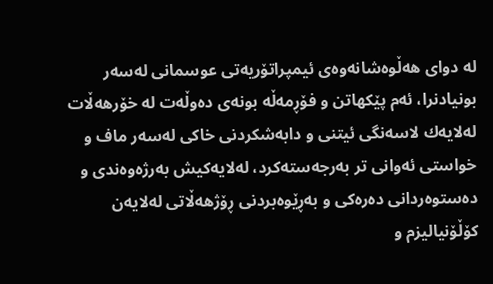له‌ دواى هه‌ڵوه‌شانه‌وه‌ى ئیمپراتۆریه‌تى عوسمانى له‌سه‌ر بونیادنرا، ئه‌م پێكهاتن و فۆڕمه‌ڵه‌ بونه‌ى ده‌وڵه‌ت له‌ خۆرهه‌ڵات له‌لایه‌ك لاسه‌نگى ئیتنى و دابه‌شكردنى خاكى له‌سه‌ر ماف و خواستى ئه‌وانى تر به‌رجه‌سته‌كرد، له‌لایه‌كیش به‌رژه‌وه‌ندى و ده‌ستوه‌ردانى ده‌ره‌كى و به‌ڕێوه‌بردنى ڕۆژهه‌ڵاتى له‌لایه‌ن كۆڵۆنیالیزم و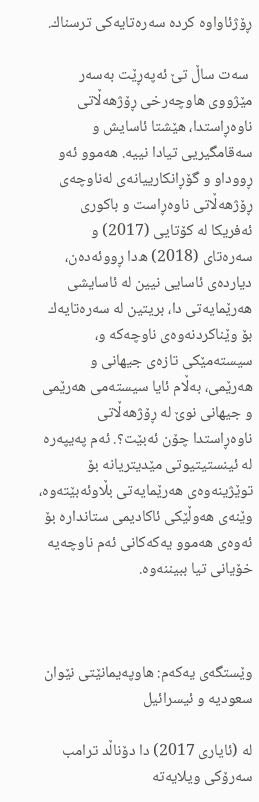ڕۆژئاواوه‌ كرده‌ سه‌ره‌تایه‌كى ترسناك.

 سه‌ت ساڵ تێ ئه‌په‌ڕێت به‌سه‌ر مێژووى هاوچه‌رخى ڕۆژهه‌ڵاتى ناوه‌ڕاستدا، هێشتا ئاسایش و سه‌قامگیریی تیادا نییه‌. هه‌موو ئه‌و ڕووداو و گۆڕانكارییانه‌ى له‌ناوچه‌ى ڕۆژهه‌ڵاتى ناوه‌ڕاست و باكورى ئه‌فریكا له‌ كۆتایی (2017) و سه‌ره‌تاى (2018) ه‌دا ڕووئه‌ده‌ن، دیارده‌ى ئاسایى نیین له‌ ئاسایشى هه‌رێمایه‌تى دا، بریتین له‌ سه‌ره‌تایه‌ك بۆ وێناكردنه‌وه‌ى ناوچه‌كه‌ و، سیسته‌مێكى تازه‌ى جیهانى و هه‌رێمى، به‌ڵام ئایا سیسته‌مى هه‌رێمى و جیهانى نوێ له‌ ڕۆژهه‌ڵاتى ناوه‌ڕاستدا چۆن ئه‌بێت؟. ئه‌م په‌یپه‌ره‌ له‌ ئینستیتیوتى مێدیتریانه‌ بۆ توێژینه‌وه‌ى هه‌رێمایه‌تى بڵاوئه‌بێته‌وه‌، وێنه‌ى هه‌وڵێكى ئاكادیمى ستانداره‌ بۆ ئه‌وه‌ى هه‌موو یه‌كه‌كانى ئه‌م ناوچه‌یه‌ خۆیانى تیا ببیننه‌وه‌.



وێستگه‌ى یه‌كه‌م: هاوپەیمانێتى نێوان سعودیە و ئیسرائیل

له‌ (ئایارى 2017) دا دۆناڵد ترامب سه‌رۆكى ویلایه‌ته‌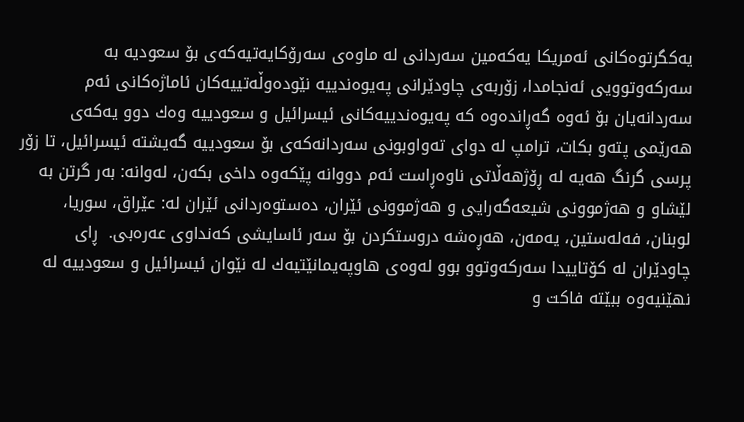یه‌كگرتوه‌كانى ئه‌مریكا یه‌كه‌مین سه‌ردانى له‌ ماوه‌ى سه‌رۆكایه‌تیه‌كه‌ى بۆ سعودیه‌ به‌ سه‌ركه‌وتوویی ئه‌نجامدا، زۆربه‌ى چاودێرانى په‌یوه‌ندییه‌ نێوده‌وڵه‌تییه‌كان ئاماژه‌كانى ئه‌م سه‌ردانه‌یان بۆ ئه‌وه‌ گه‌ڕانده‌وه‌ كه‌ په‌یوه‌ندییه‌كانى ئیسرائیل و سعودییه‌ وه‌ك دوو یه‌كه‌ى هه‌رێمى پته‌و بكات، ترامپ له‌ دواى ته‌واوبونى سه‌ردانه‌كه‌ى بۆ سعودییه‌ گه‌یشته‌ ئیسرائیل، تا زۆر پرسى گرنگ هه‌یه‌ له‌ ڕۆژهه‌ڵاتى ناوه‌ڕاست ئه‌م دووانه‌ پێكه‌وه‌ داخى بكه‌ن، له‌وانه‌: به‌ر گرتن به‌ لێشاو و هه‌ژموونى شیعه‌گه‌رایی و هه‌ژموونى ئێران، ده‌ستوه‌ردانى ئێران له‌: عێراق، سوریا، لوبنان، فه‌له‌ستین، یه‌مه‌ن، هه‌ڕه‌شه‌ دروستكردن بۆ سه‌ر ئاسایشى كه‌نداوى عه‌ره‌بى.  ڕاى چاودێران له‌ كۆتاییدا سه‌ركه‌وتوو بوو له‌وه‌ى هاوپه‌یمانێتیه‌ك له‌ نێوان ئیسرائیل و سعودییه‌ له‌ نهێنیه‌وه‌ ببێته‌ فاكت و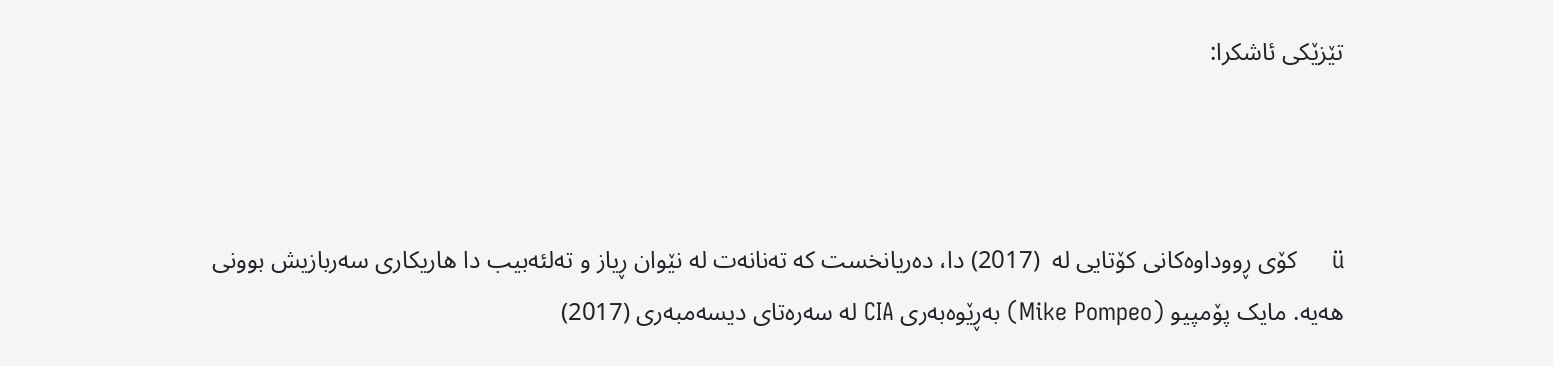تێزێكى ئاشكرا:



ü     كۆى ڕووداوه‌كانى كۆتایی له‌  (2017) دا، ده‌ریانخست كه‌ ته‌نانه‌ت له‌ نێوان ڕیاز و ته‌لئه‌بیب دا هاریكارى سه‌ربازیش بوونى هه‌یه‌. مایک پۆمپیو (Mike Pompeo) بەڕێوەبەرى CIA لە سەرەتاى دیسەمبەرى (2017)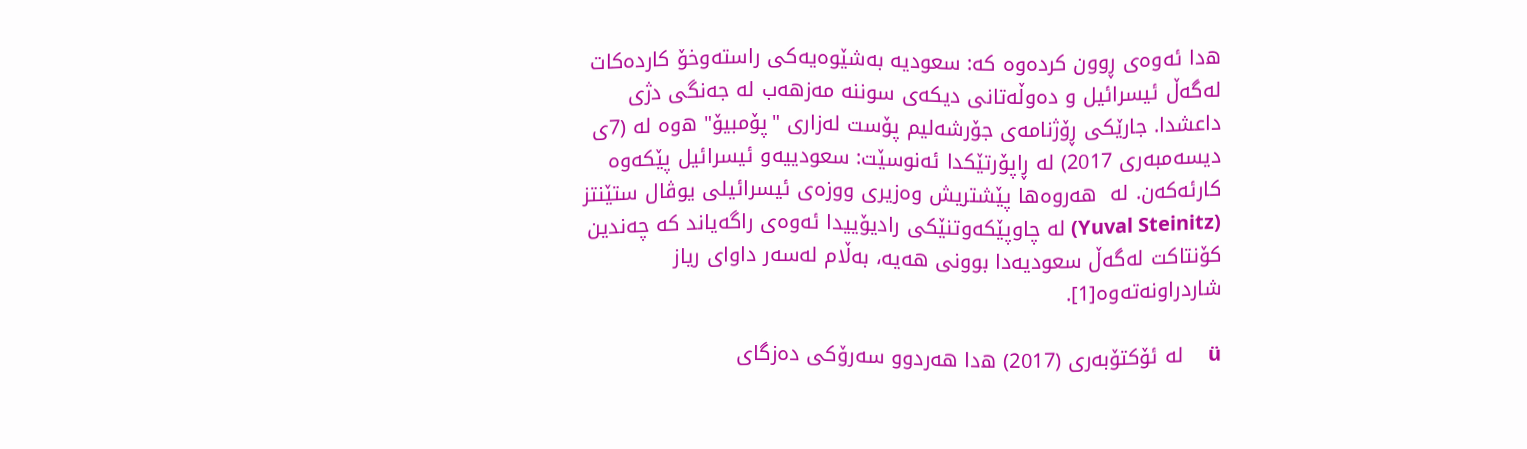ه‌دا ئه‌وه‌ى ڕوون كرده‌وه‌ كه‌: سعودیە بەشێوەیەکى راستەوخۆ کاردەکات لەگەڵ ئیسرائیل و دەوڵەتانى دیکەى سوننە مەزهەب لە جەنگى دژى داعشدا. جارێكى ڕۆژنامه‌ى جۆرشه‌لیم پۆست له‌زارى "پۆمبیۆ" ه‌وه‌ له‌ (7ى دیسه‌مبه‌رى 2017) له‌ ڕاپۆرتێكدا ئه‌نوسێت: سعودییه‌و ئیسرائیل پێكه‌وه‌ كارئه‌كه‌ن. له‌  هەروەها پێشتریش وەزیرى ووزەى ئیسرائیلى یوڤال ستێنتز (Yuval Steinitz) لە چاوپێکەوتنێکى رادیۆییدا ئەوەى راگەیاند کە چەندین کۆنتاکت لەگەڵ سعودیەدا بوونى هەیە، بەڵام لەسەر داواى ریاز شاردراونەتەوە[1].

ü     لە ئۆکتۆبەرى (2017) ه‌دا هەردوو سەرۆکى دەزگاى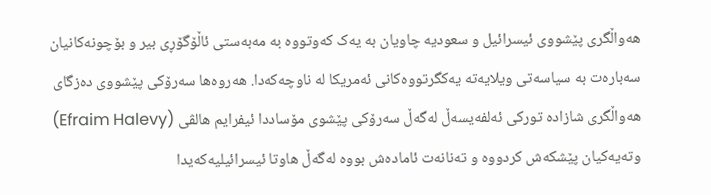هەواڵگرى پێشووى ئیسرائیل و سعودیە چاویان بە یەک کەوتووه بە مەبەستى ئاڵۆگۆڕى بیر و بۆچونەکانیان سەبارەت بە سیاسەتى ویلایەتە یەکگرتووەکانى ئەمریکا لە ناوچەکەدا. هەروەها سەرۆکى پێشووى دەزگاى هەواڵگرى شازادە تورکى ئەلفەیسەڵ لەگەڵ سەرۆکى پێشوى مۆساددا ئیفرایم هالڤى (Efraim Halevy) وتەیەکیان پێشکەش کردووە و تەنانەت ئامادەش بووە لەگەڵ هاوتا ئیسرائیلیەکەیدا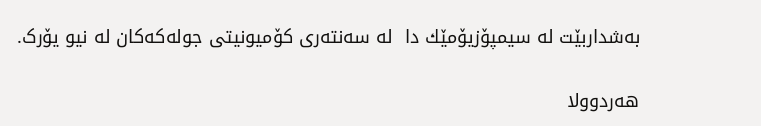بەشداربێت لە سیمپۆزیۆمێك دا  لە سەنتەرى کۆمیونیتى جولەکەکان لە نیو یۆرک.

هەردوولا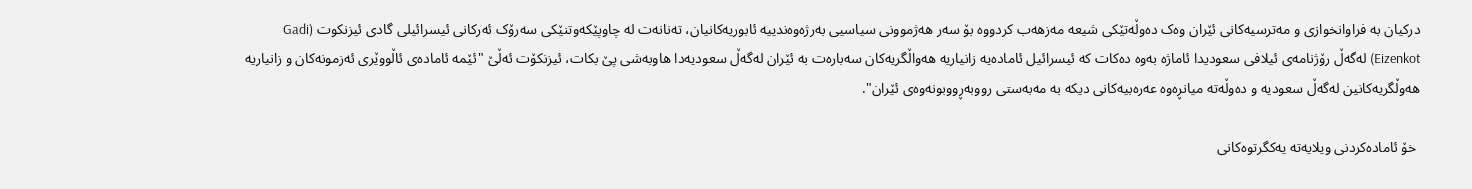درکیان بە فراوانخوازى و مەترسیەکانى ئێران وەک دەوڵەتێکى شیعە مەزهەب کردووە بۆ سەر هه‌ژموونى سیاسیی بەرژەوەندییە ئابوریەکانیان، تەنانەت لە چاوپێکەوتنێکى سەرۆک ئەرکانى ئیسرائیلى گادى ئیزنکوت (Gadi Eizenkot) لەگەڵ رۆژنامەى ئیلافى سعودیدا ئاماژە بەوە دەکات کە ئیسرائیل ئامادەیە زانیاریە هەواڵگریەکان سەبارەت بە ئێران لەگەڵ سعودیەدا هاوبەشى پێ بکات، ئیزنكۆت ئه‌ڵێ "ئێمە ئامادەى ئاڵووێرى ئەزمونەکان و زانیاریە هەوڵگریەکانین لەگەڵ سعودیە و دەوڵەتە میانڕەوە عەرەبیەکانى دیکە بە مەبەستى رووبەڕووبونەوەى ئێران".

 خۆ ئاماده‌كردنى ویلایه‌ته‌ یه‌كگرتوه‌كانى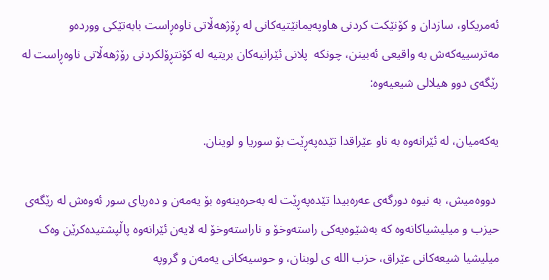ئه‌مریكاو، سازدان و كۆنێكت كردنى هاوپه‌یمانێتیه‌كانى له‌ ڕۆژهه‌ڵاتى ناوه‌ڕاست بابه‌تێكى وورده‌و مه‌ترسییه‌كه‌ش به‌ واقیعی ئه‌بینن، چونكه‌  پلانى ئێرانیەکان بریتیە لە کۆنتڕۆلکردنى رۆژهەڵاتى ناوەڕاست لە رێگەى دوو هیلالى شیعیەوە:

یەکەمیان، لە ئێرانەوە بە ناو عێراقدا تێدەپەڕێت بۆ سوریا و لوینان.

 دووەمیش، بە نیوە دورگەى عەرەبیدا تێدەپەڕێت لە بەحرەینەوە بۆ یەمەن و دەریاى سور ئەوەش لە رێگەى حیزب و میلیشیاکانەوە کە بەشێوەیەکى راستەوخۆ و ناراستەوخۆ لە لایەن ئێرانەوە پاڵپشتیدەکرێن وەک میلیشیا شیعەکانى عێراق، حزب الله ى لوبنان، و حوسیەکانى یەمەن و گروپە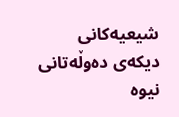شیعیەکانى دیکەى دەوڵەتانى نیوە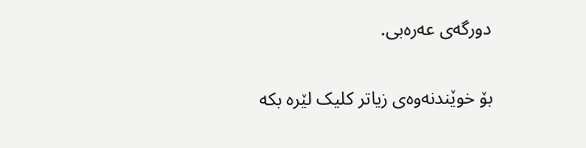دورگەى عەرەبى.

بۆ خوێندنەوەى زیاتر کلیک لێرە بکە